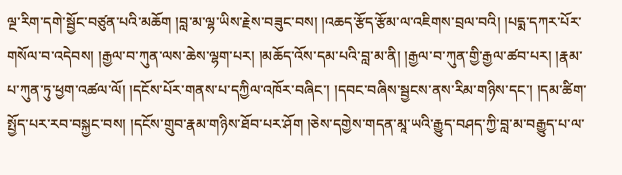ལྔ་རིག་དགེ་སྦྱོང་བཙུན་པའི་མཆོག །བླ་མ་ལྷ་ཡིས་རྗེས་བཟུང་བས། །འཆད་རྩོད་རྩོམ་ལ་འཇིགས་བྲལ་བའི། །པདྨ་དཀར་པོར་གསོལ་བ་འདེབས། །རྒྱལ་བ་ཀུན་ལས་ཆེས་ལྷག་པར། །མཆོད་འོས་དམ་པའི་བླ་མ་ནི། །རྒྱལ་བ་ཀུན་གྱི་རྒྱལ་ཚབ་པར། །རྣམ་པ་ཀུན་ཏུ་ཕྱག་འཚལ་ལོ། །དངོས་པོར་གནས་པ་དཀྱིལ་འཁོར་བཞིང་། །དབང་བཞིས་སྦྱངས་ནས་རིམ་གཉིས་དང་། །དམ་ཚིག་སྤྱོད་པར་རབ་བསྐྱང་བས། །དངོས་གྲུབ་རྣམ་གཉིས་ཐོབ་པར་ཤོག །ཅེས་དགྱེས་གདན་མཱ་ཡའི་རྒྱུད་བཤད་ཀྱི་བླ་མ་བརྒྱུད་པ་ལ་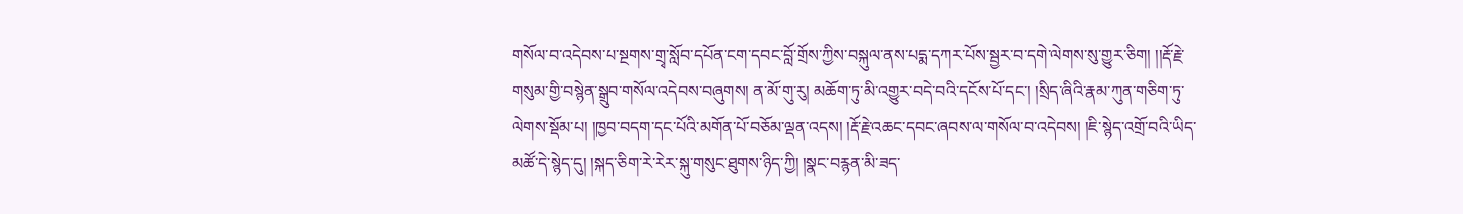གསོལ་བ་འདེབས་པ་སྔགས་གྲྭ་སློབ་དཔོན་ངག་དབང་བློ་གྲོས་ཀྱིས་བསྐུལ་ནས་པདྨ་དཀར་པོས་སྦྱར་བ་དགེ་ལེགས་སུ་གྱུར་ཅིག། །།རྡོ་རྗེ་གསུམ་གྱི་བསྙེན་སྒྲུབ་གསོལ་འདེབས་བཞུགས། ན་མོ་གུ་རུ། མཆོག་ཏུ་མི་འགྱུར་བདེ་བའི་དངོས་པོ་དང་། །སྲིད་ཞིའི་རྣམ་ཀུན་གཅིག་ཏུ་ལེགས་སྡོམ་པ། །ཁྱབ་བདག་དང་པོའི་མགོན་པོ་བཅོམ་ལྡན་འདས། །རྡོ་རྗེ་འཆང་དབང་ཞབས་ལ་གསོལ་བ་འདེབས། །ཇི་སྙེད་འགྲོ་བའི་ཡིད་མཚོ་དེ་སྙེད་དུ། །སྐད་ཅིག་རེ་རེར་སྐུ་གསུང་ཐུགས་ཉིད་ཀྱི། །སྣང་བརྙན་མི་ཟད་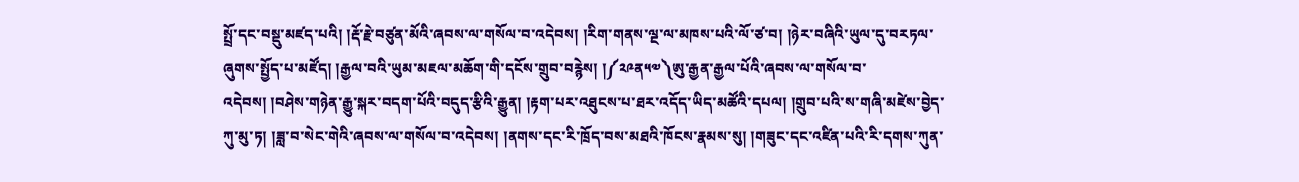སྤྲོ་དང་བསྡུ་མཛད་པའི། །རྡོ་རྗེ་བཙུན་མོའི་ཞབས་ལ་གསོལ་བ་འདེབས། །རིག་གནས་ལྔ་ལ་མཁས་པའི་ལོ་ཙ་བ། །ཉེར་བཞིའི་ཡུལ་དུ་བརཏལ་ཞུགས་སྤྱོད་པ་མཛོད། །རྒྱལ་བའི་ཡུམ་མཇལ་མཆོག་གི་དངོས་གྲུབ་བརྙེས། །༼༢༩ན༥༧༽ཨུ་རྒྱན་རྒྱལ་པོའི་ཞབས་ལ་གསོལ་བ་འདེབས། །བཤེས་གཉེན་རྒྱུ་སྐར་བདག་པོའི་བདུད་རྩིའི་རྒྱུན། །རྟག་པར་འཐུངས་པ་ཐར་འདོད་ཡིད་མཚོའི་དཔལ། །གྲུབ་པའི་ས་གཞི་མཛེས་བྱེད་ཀུ་མུ་ཏ། །ཟླ་བ་སེང་གེའི་ཞབས་ལ་གསོལ་བ་འདེབས། །ནགས་དང་རི་ཁྲོད་བས་མཐའི་ཁོངས་རྣམས་སུ། །གཟུང་དང་འཛིན་པའི་རི་དགས་ཀུན་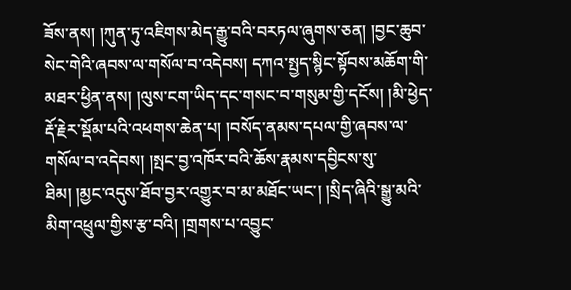ཟོས་ནས། །ཀུན་ཏུ་འཇིགས་མེད་རྒྱུ་བའི་བརཏལ་ཞུགས་ཅན། །བྱང་ཆུབ་སེང་གེའི་ཞབས་ལ་གསོལ་བ་འདེབས། དཀའ་སྤྱད་སྙིང་སྟོབས་མཆོག་གི་མཐར་ཕྱིན་ནས། །ལུས་ངག་ཡིད་དང་གསང་བ་གསུམ་གྱི་དངོས། །མི་ཕྱེད་རྡོ་རྗེར་སྡོམ་པའི་འཕགས་ཆེན་པ། །བསོད་ནམས་དཔལ་གྱི་ཞབས་ལ་གསོལ་བ་འདེབས། །སྤང་བྱ་འཁོར་བའི་ཆོས་རྣམས་དབྱིངས་སུ་ཐིམ། །མྱང་འདུས་ཐོབ་བྱར་འགྱུར་བ་མ་མཐོང་ཡང་། །སྲིད་ཞིའི་སྒྱུ་མའི་མིག་འཕྲུལ་གྱིས་རྩ་བའི། །གྲགས་པ་འབྱུང་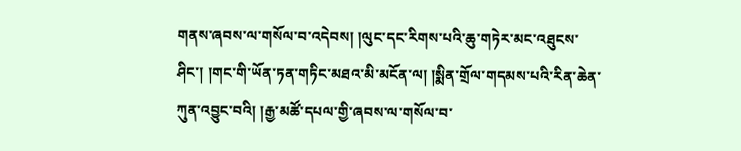གནས་ཞབས་ལ་གསོལ་བ་འདེབས། །ལུང་དང་རིགས་པའི་ཆུ་གཏེར་མང་འཐུངས་ཤིང་། །གང་གི་ཡོན་ཏན་གཏིང་མཐའ་མི་མངོན་ལ། །སྨིན་གྲོལ་གདམས་པའི་རིན་ཆེན་ཀུན་འབྱུང་བའི། །རྒྱ་མཚོ་དཔལ་གྱི་ཞབས་ལ་གསོལ་བ་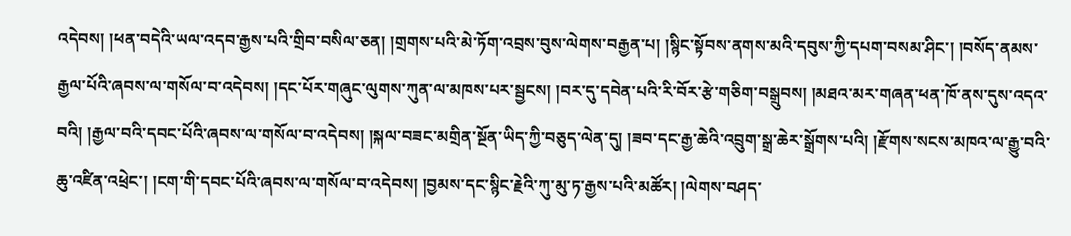འདེབས། །ཕན་བདེའི་ཡལ་འདབ་རྒྱས་པའི་གྲིབ་བསིལ་ཅན། །གྲགས་པའི་མེ་ཏོག་འབྲས་བུས་ལེགས་བརྒྱན་པ། །སྙིང་སྟོབས་ནགས་མའི་དབུས་ཀྱི་དཔག་བསམ་ཤིང་། །བསོད་ནམས་རྒྱལ་པོའི་ཞབས་ལ་གསོལ་བ་འདེབས། །དང་པོར་གཞུང་ལུགས་ཀུན་ལ་མཁས་པར་སྦྱངས། །བར་དུ་དབེན་པའི་རི་བོར་རྩེ་གཅིག་བསྒྲུབས། །མཐའ་མར་གཞན་ཕན་ཁོ་ནས་དུས་འདའ་བའི། །རྒྱལ་བའི་དབང་པོའི་ཞབས་ལ་གསོལ་བ་འདེབས། །སྐལ་བཟང་མགྲིན་སྔོན་ཡིད་ཀྱི་བཅུད་ལེན་དུ། །ཟབ་དང་རྒྱ་ཆེའི་འབྲུག་སྒྲ་ཆེར་སྒྲོགས་པའི། །རྫོགས་སངས་མཁའ་ལ་རྒྱུ་བའི་ཆུ་འཛིན་འཕྲེང་། །ངག་གི་དབང་པོའི་ཞབས་ལ་གསོལ་བ་འདེབས། །བྱམས་དང་སྙིང་རྗེའི་ཀུ་མུ་ཏ་རྒྱས་པའི་མཚོར། །ལེགས་བཤད་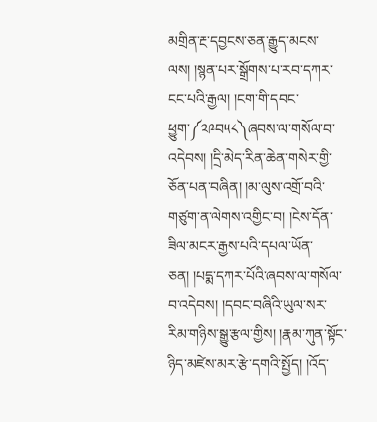མགྲིན་རྔ་དབྱངས་ཅན་རྒྱུད་མངས་ལས། །སྙན་པར་སྒྲོགས་པ་རབ་དཀར་ངང་པའི་རྒྱལ། །ངག་གི་དབང་ཕྱུག་༼༢༩བ༥༨༽ཞབས་ལ་གསོལ་བ་འདེབས། །དྲི་མེད་རིན་ཆེན་གསེར་གྱི་ཅོན་པན་བཞིན། །མ་ལུས་འགྲོ་བའི་གཙུག་ན་ལེགས་འགྱིང་བ། །ངེས་དོན་ཟིལ་མངར་རྒྱས་པའི་དཔལ་ཡོན་ཅན། །པདྨ་དཀར་པོའི་ཞབས་ལ་གསོལ་བ་འདེབས། །དབང་བཞིའི་ཡུལ་སར་རིམ་གཉིས་སྒྱུ་རྩལ་གྱིས། །རྣམ་ཀུན་སྟོང་ཉིད་མཛེས་མར་རྩེ་དགའི་སྤྱོད། །འོད་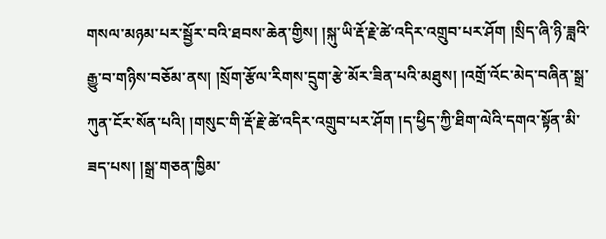གསལ་མཉམ་པར་སྦྱོར་བའི་ཐབས་ཆེན་གྱིས། །སྐུ་ཡི་རྡོ་རྗེ་ཚེ་འདིར་འགྲུབ་པར་ཤོག །སྲིད་ཞི་ཉི་ཟླའི་རྒྱུ་བ་གཉིས་བཅོམ་ནས། །སྲོག་རྩོལ་རིགས་དྲུག་རྩེ་མོར་ཟིན་པའི་མཐུས། །འགྲོ་འོང་མེད་བཞིན་སྒྲ་ཀུན་ངོར་སོན་པའི། །གསུང་གི་རྡོ་རྗེ་ཚེ་འདིར་འགྲུབ་པར་ཤོག །ད་ཕྱིད་ཀྱི་ཐིག་ལེའི་དགའ་སྟོན་མི་ཟད་པས། །སྒྲ་གཅན་ཁྱིམ་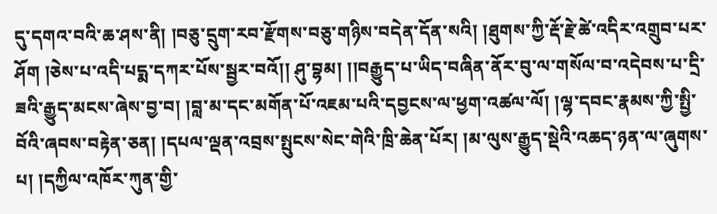དུ་དགའ་བའི་ཆ་ཤས་ནི། །བཅུ་དྲུག་རབ་རྫོགས་བཅུ་གཉིས་བདེན་དོན་སའི། །ཐུགས་ཀྱི་རྡོ་རྗེ་ཚེ་འདིར་འགྲུབ་པར་ཤོག །ཅེས་པ་འདི་པདྨ་དཀར་པོས་སྦྱར་བའོ།། ཤུ་བྷམ། །།བརྒྱུད་པ་ཡིད་བཞིན་ནོར་བུ་ལ་གསོལ་བ་འདེབས་པ་དྲི་ཟའི་རྒྱུད་མངས་ཞེས་བྱ་བ། །བླ་མ་དང་མགོན་པོ་འཇམ་པའི་དབྱངས་ལ་ཕྱག་འཚལ་ལོ། །ལྷ་དབང་རྣམས་ཀྱི་སྤྱི་བོའི་ཞབས་བརྟེན་ཅན། །དཔལ་ལྡན་འབྲས་སྤུངས་སེང་གེའི་ཁྲི་ཆེན་པོར། །མ་ལུས་རྒྱུད་སྡེའི་འཆད་ཉན་ལ་ཞུགས་པ། །དཀྱིལ་འཁོར་ཀུན་གྱི་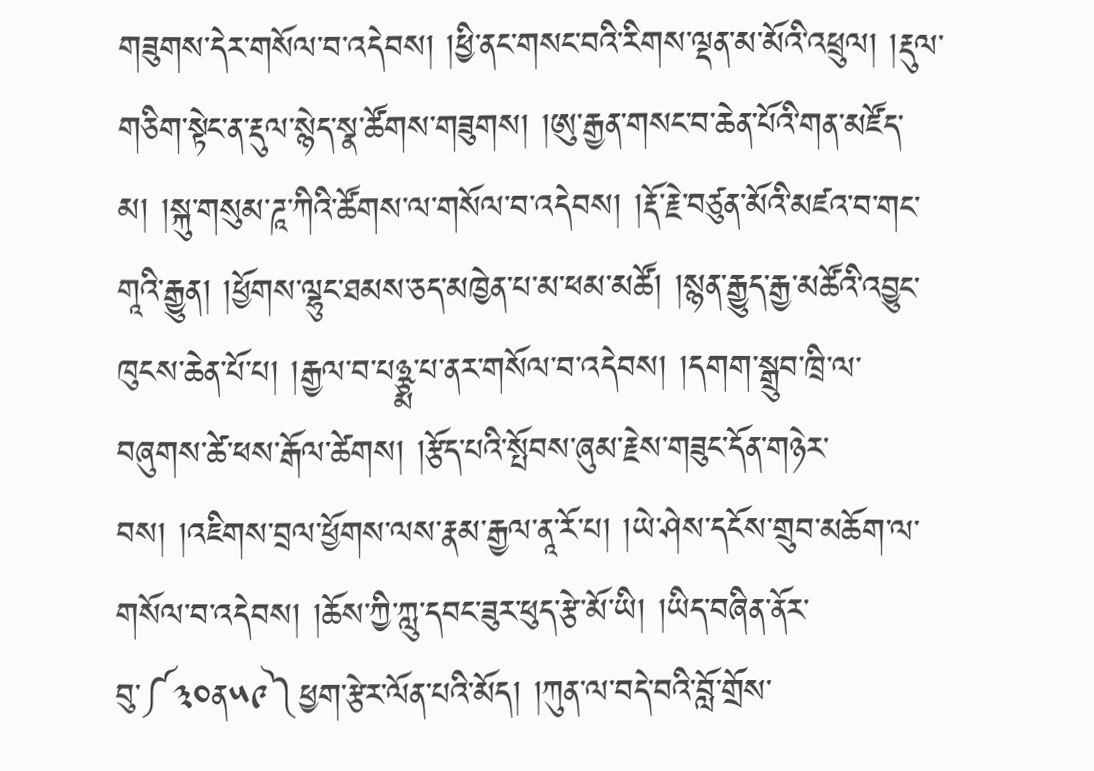གཟུགས་དེར་གསོལ་བ་འདེབས། །ཕྱི་ནང་གསང་བའི་རིགས་ལྡན་མ་མོའི་འཕྲུལ། །རྡུལ་གཅིག་སྟེང་ན་རྡུལ་སྙེད་སྣ་ཚོགས་གཟུགས། །ཨུ་རྒྱན་གསང་བ་ཆེན་པོའི་གན་མཛོད་མ། །སྐུ་གསུམ་ཌཱ་ཀིའི་ཚོགས་ལ་གསོལ་བ་འདེབས། །རྡོ་རྗེ་བཙུན་མོའི་མཛའ་བ་གང་གཱའི་རྒྱུན། །ཕྱོགས་ལྷུང་ཐམས་ཅད་མཁྱེན་པ་མ་ཕམ་མཚོ། །སྙན་རྒྱུད་རྒྱ་མཚོའི་འབྱུང་ཁུངས་ཆེན་པོ་པ། །རྒྱལ་བ་པཉྩྨ་པ་ནར་གསོལ་བ་འདེབས། །དགག་སྒྲུབ་ཁྲི་ལ་བཞུགས་ཚེ་ཕས་རྒོལ་ཚེགས། །རྩོད་པའི་སྤོབས་ཞུམ་རྗེས་གཟུང་དོན་གཉེར་བས། །འཇིགས་བྲལ་ཕྱོགས་ལས་རྣམ་རྒྱལ་ནཱ་རོ་པ། །ཡེ་ཤེས་དངོས་གྲུབ་མཆོག་ལ་གསོལ་བ་འདེབས། །ཆོས་ཀྱི་ཀླུ་དབང་ཟུར་ཕུད་རྩེ་མོ་ཡི། །ཡིད་བཞིན་ནོར་བུ་༼༣༠ན༥༩༽ཕྱག་རྩེར་ལོན་པའི་མོད། །ཀུན་ལ་བདེ་བའི་བློ་གྲོས་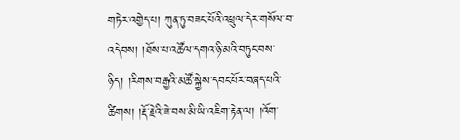གཏེར་འགྱེད་པ། ཀུན་ཏུ་བཟང་པོའི་འཕྲུལ་དེར་གསོལ་བ་འདེབས། །ཐོས་པ་འཚོལ་དགའ་ཉི་མའི་བཏུང་བས་ཉིད། །རིགས་བརྒྱའི་མཚོ་སྐྱེས་དབང་པོར་བཞད་པའི་ཚིགས། །རྡོ་རྗེའི་ཟེ་བས་མི་ཡི་འཇིག་རྟེན་ལ། །འོག་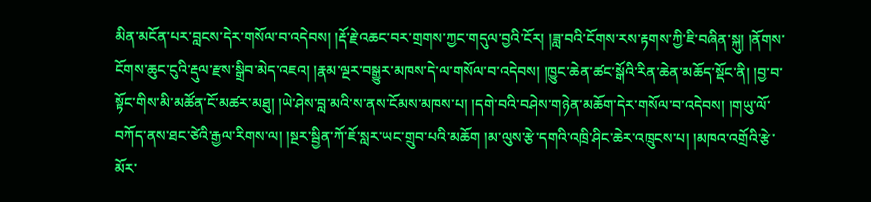མིན་མངོན་པར་བླངས་དེར་གསོལ་བ་འདེབས། །རྡོ་རྗེ་འཆང་བར་གྲགས་ཀྱང་གདུལ་བྱའི་ངོར། །ཟླ་བའི་ངོགས་རས་རྟགས་ཀྱི་ཇི་བཞིན་སྐུ། །ནོགས་ངོགས་ཆུང་ངུའི་རྡུལ་རྫས་སྒྲིབ་མེད་འཇའ། །རྣམ་ལྔར་བསྒྱུར་མཁས་དེ་ལ་གསོལ་བ་འདེབས། །ཁྱུང་ཆེན་ཚང་སྒོའི་རིན་ཆེན་མཆོད་སྡོང་ནི། །བྱ་བ་སྟོང་གིས་མི་མཚོན་ངོ་མཚར་མཐུ། །ཡེ་ཤེས་བླ་མའི་ས་ནས་ངོམས་མཁས་པ། །དགེ་བའི་བཤེས་གཉེན་མཆོག་དེར་གསོལ་བ་འདེབས། །གཡུ་ལོ་བཀོད་ནས་ཐང་ཙེའི་རྒྱལ་རིགས་ལ། །སྔར་སྦྱིན་ཀོ་ཇོ་སླར་ཡང་གྲུབ་པའི་མཆོག །མ་ལུས་རྩེ་དགའི་འཁྲི་ཤིང་ཆེར་འཁྲུངས་པ། །མཁའ་འགྲོའི་རྩེ་མོར་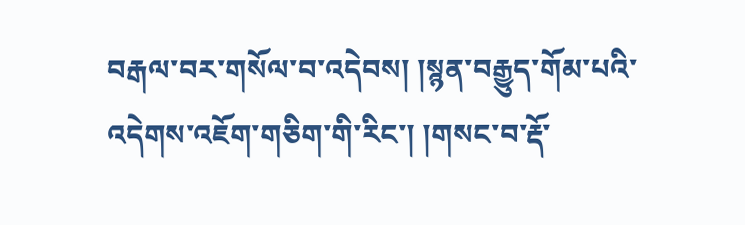བརྒལ་བར་གསོལ་བ་འདེབས། །སྙན་བརྒྱུད་གོམ་པའི་འདེགས་འཇོག་གཅིག་གི་རིང་། །གསང་བ་རྡོ་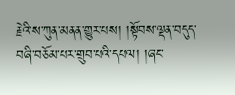རྗེའི་ས་ཀུན་མནན་གྱུར་པས། །སྟོབས་ལྡན་བདུད་བཞི་བཅོམ་པར་གྲུབ་པའི་དཔལ། །ཞང་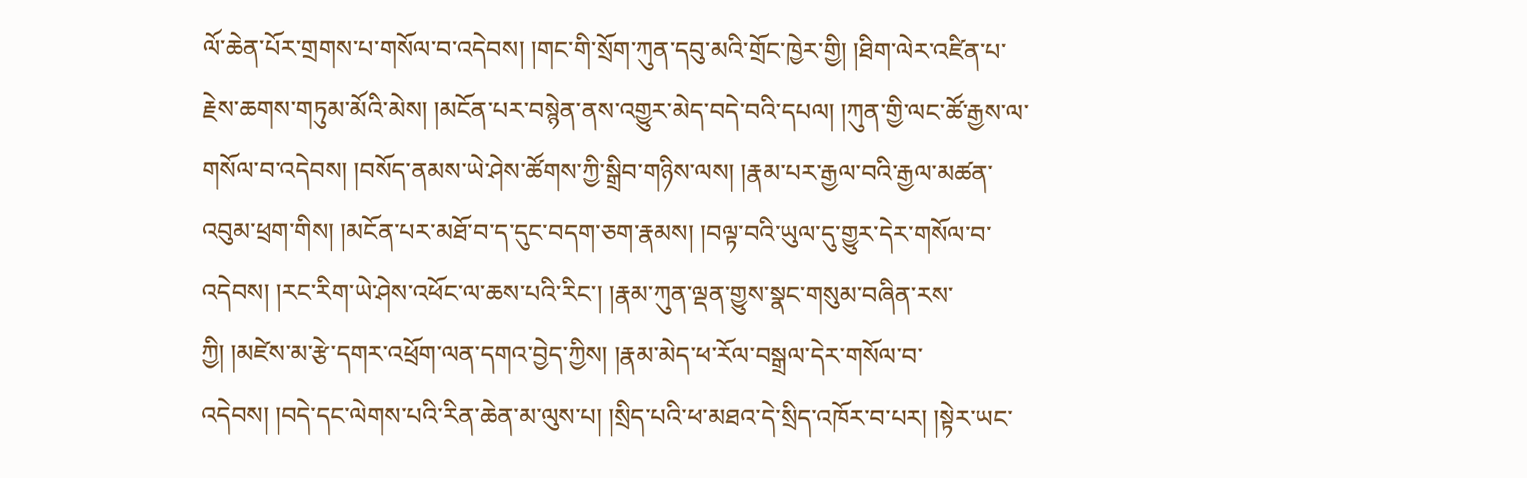ལོ་ཆེན་པོར་གྲགས་པ་གསོལ་བ་འདེབས། །གང་གི་སྲོག་ཀུན་དབུ་མའི་གྲོང་ཁྱེར་གྱི། །ཐིག་ལེར་འཛིན་པ་རྗེས་ཆགས་གཏུམ་མོའི་མེས། །མངོན་པར་བསྙེན་ནས་འགྱུར་མེད་བདེ་བའི་དཔལ། །ཀུན་གྱི་ལང་ཚོ་རྒྱས་ལ་གསོལ་བ་འདེབས། །བསོད་ནམས་ཡེ་ཤེས་ཚོགས་ཀྱི་སྒྲིབ་གཉིས་ལས། །རྣམ་པར་རྒྱལ་བའི་རྒྱལ་མཚན་འབུམ་ཕྲག་གིས། །མངོན་པར་མཐོ་བ་ད་དུང་བདག་ཅག་རྣམས། །བལྟ་བའི་ཡུལ་དུ་གྱུར་དེར་གསོལ་བ་འདེབས། །རང་རིག་ཡེ་ཤེས་འཕོང་ལ་ཆས་པའི་རིང་། །རྣམ་ཀུན་ལྡན་གྱུས་སྣང་གསུམ་བཞིན་རས་ཀྱི། །མཛེས་མ་རྩེ་དགར་འཕྲོག་ལན་དགའ་བྱེད་ཀྱིས། །རྣམ་མེད་ཕ་རོལ་བསྒྲལ་དེར་གསོལ་བ་འདེབས། །བདེ་དང་ལེགས་པའི་རིན་ཆེན་མ་ལུས་པ། །སྲིད་པའི་ཕ་མཐའ་དེ་སྲིད་འཁོར་བ་པར། །སྟེར་ཡང་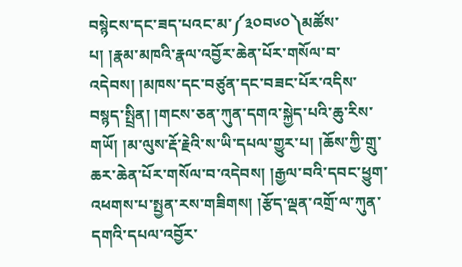བསྙེངས་དང་ཟད་པའང་མ་༼༣༠བ༦༠༽མཚོས་པ། །རྣམ་མཁའི་རྣལ་འབྱོར་ཆེན་པོར་གསོལ་བ་འདེབས། །མཁས་དང་བཙུན་དང་བཟང་པོར་འདིས་བསྙད་སྤྲིན། །གངས་ཅན་ཀུན་དགའ་སྐྱེད་པའི་ཆུ་རིས་གཡོ། །མ་ལུས་རྡོ་རྗེའི་ས་ཡི་དཔལ་གྱུར་པ། །ཆོས་ཀྱི་གྲུ་ཆར་ཆེན་པོར་གསོལ་བ་འདེབས། །རྒྱལ་བའི་དབང་ཕྱུག་འཕགས་པ་སྤྱན་རས་གཟིགས། །རྩོད་ལྡན་འགྲོ་ལ་ཀུན་དགའི་དཔལ་འབྱོར་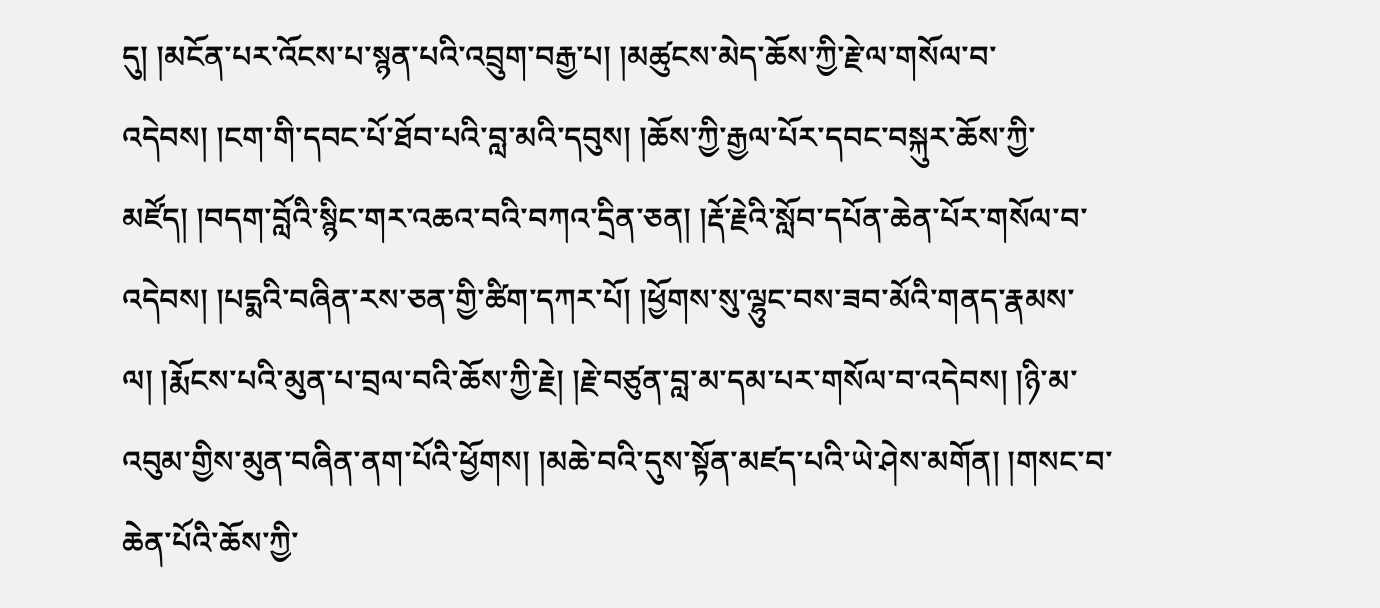དུ། །མངོན་པར་འོངས་པ་སྙན་པའི་འབྲུག་བརྒྱ་པ། །མཚུངས་མེད་ཆོས་ཀྱི་རྗེ་ལ་གསོལ་བ་འདེབས། །ངག་གི་དབང་པོ་ཐོབ་པའི་བླ་མའི་དབུས། །ཆོས་ཀྱི་རྒྱལ་པོར་དབང་བསྐུར་ཆོས་ཀྱི་མཛོད། །བདག་བློའི་སྙིང་གར་འཆའ་བའི་བཀའ་དྲིན་ཅན། །རྡོ་རྗེའི་སློབ་དཔོན་ཆེན་པོར་གསོལ་བ་འདེབས། །པདྨའི་བཞིན་རས་ཅན་གྱི་ཚིག་དཀར་པོ། །ཕྱོགས་སུ་ལྷུང་བས་ཟབ་མོའི་གནད་རྣམས་ལ། །རྨོངས་པའི་མུན་པ་བྲལ་བའི་ཆོས་ཀྱི་རྗེ། །རྗེ་བཙུན་བླ་མ་དམ་པར་གསོལ་བ་འདེབས། །ཉི་མ་འབུམ་གྱིས་མུན་བཞིན་ནག་པོའི་ཕྱོགས། །མཆེ་བའི་དུས་སྟོན་མཛད་པའི་ཡེ་ཤེས་མགོན། །གསང་བ་ཆེན་པོའི་ཆོས་ཀྱི་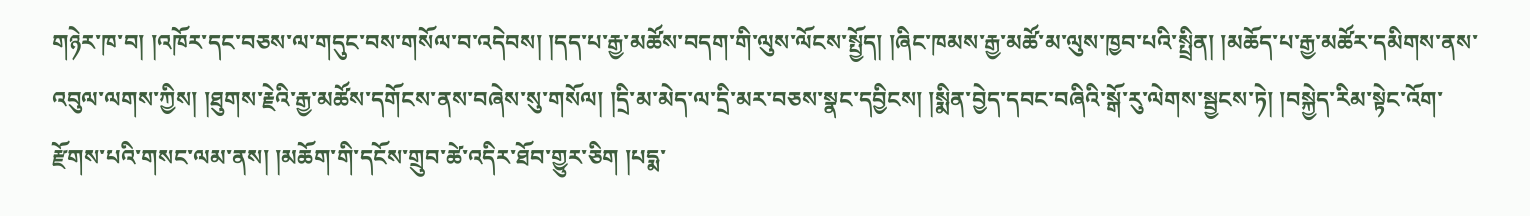གཉེར་ཁ་བ། །འཁོར་དང་བཅས་ལ་གདུང་བས་གསོལ་བ་འདེབས། །དད་པ་རྒྱ་མཚོས་བདག་གི་ལུས་ལོངས་སྤྱོད། །ཞིང་ཁམས་རྒྱ་མཚོ་མ་ལུས་ཁྱབ་པའི་སྤྲིན། །མཆོད་པ་རྒྱ་མཚོར་དམིགས་ནས་འབུལ་ལགས་ཀྱིས། །ཐུགས་རྗེའི་རྒྱ་མཚོས་དགོངས་ནས་བཞེས་སུ་གསོལ། །དྲི་མ་མེད་ལ་དྲི་མར་བཅས་སྣང་དབྱིངས། །སྨིན་བྱེད་དབང་བཞིའི་སྒོ་རུ་ལེགས་སྦྱངས་ཏེ། །བསྐྱེད་རིམ་སྟེང་འོག་རྫོགས་པའི་གསང་ལམ་ནས། །མཆོག་གི་དངོས་གྲུབ་ཚེ་འདིར་ཐོབ་གྱུར་ཅིག །པདྨ་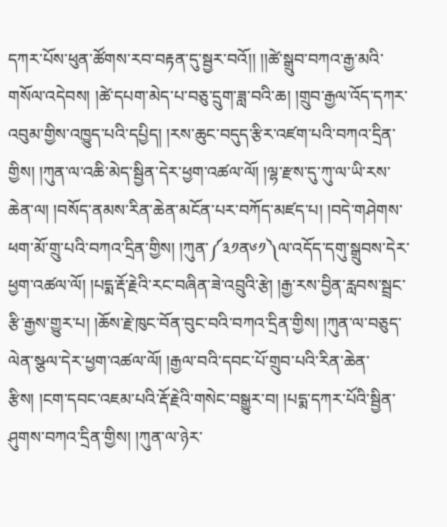དཀར་པོས་ཕུན་ཚོགས་རབ་བརྟན་དུ་སྦྱར་བའོ།། །།ཚེ་སྒྲུབ་བཀའ་རྒྱ་མའི་གསོལ་འདེབས། །ཚེ་དཔག་མེད་པ་བཅུ་དྲུག་ཟླ་བའི་ཆ། །གྲུབ་རྒྱལ་འོད་དཀར་འབུམ་གྱིས་འཁྱུད་པའི་དཔྱིད། །རས་ཆུང་བདུད་རྩིར་འཛག་པའི་བཀའ་དྲིན་གྱིས། །ཀུན་ལ་འཆི་མེད་སྦྱིན་དེར་ཕྱག་འཚལ་ལོ། །ལྷ་རྫས་དུ་ཀུ་ལ་ཡི་རས་ཆེན་ལ། །བསོད་ནམས་རིན་ཆེན་མངོན་པར་བཀོད་མཛད་པ། །བདེ་གཤེགས་ཕག་མོ་གྲུ་པའི་བཀའ་དྲིན་གྱིས། །ཀུན་༼༣༡ན༦༡༽ལ་འདོད་དགུ་སྒྲུབས་དེར་ཕྱག་འཚལ་ལོ། །པདྨ་རྡོ་རྗེའི་རང་བཞིན་ཟེ་འབྲུའི་རྩེ། །རྒྱ་རས་བྱིན་རླབས་སྦྲང་རྩི་རྒྱས་གྱུར་པ། །ཆོས་རྗེ་ཁུང་བོན་བུང་བའི་བཀའ་དྲིན་གྱིས། །ཀུན་ལ་བཅུད་ལེན་སྩལ་དེར་ཕྱག་འཚལ་ལོ། །རྒྱལ་བའི་དབང་པོ་གྲུབ་པའི་རིན་ཆེན་རྩིས། །ངག་དབང་འཇམ་པའི་རྡོ་རྗེའི་གསེང་བསྒྱུར་བ། །པདྨ་དཀར་པོའི་སྦྱིན་ཤུགས་བཀའ་དྲིན་གྱིས། །ཀུན་ལ་ཉེར་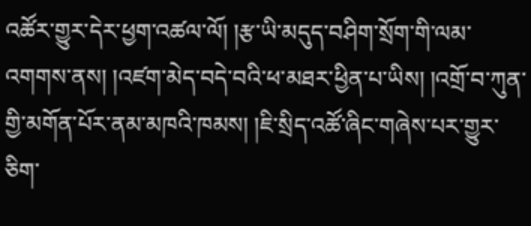འཚོར་གྱུར་དེར་ཕྱག་འཚལ་ལོ། །རྩ་ཡི་མདུད་བཤིག་སྲོག་གི་ལམ་འགགས་ནས། །འཛག་མེད་བདེ་བའི་ཕ་མཐར་ཕྱིན་པ་ཡིས། །འགྲོ་བ་ཀུན་གྱི་མགོན་པོར་ནམ་མཁའི་ཁམས། །ཇི་སྲིད་འཚོ་ཞིང་གཞེས་པར་གྱུར་ཅིག་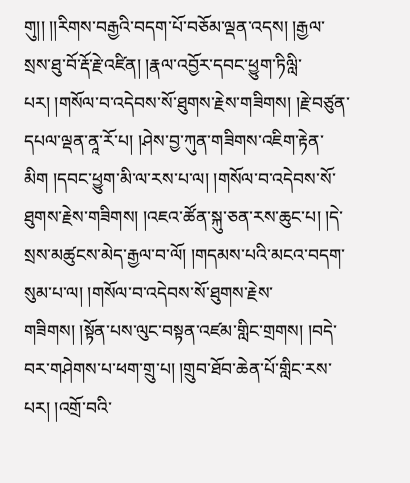གུ།། །།རིགས་བརྒྱའི་བདག་པོ་བཅོམ་ལྡན་འདས། །རྒྱལ་སྲས་ཐུ་བོ་རྡོ་རྗེ་འཛིན། །རྣལ་འབྱོར་དབང་ཕྱུག་ཏིལླི་པར། །གསོལ་བ་འདེབས་སོ་ཐུགས་རྗེས་གཟིགས། །རྗེ་བཙུན་དཔལ་ལྡན་ནཱ་རོ་པ། །ཤེས་བྱ་ཀུན་གཟིགས་འཇིག་རྟེན་མིག །དབང་ཕྱུག་མི་ལ་རས་པ་ལ། །གསོལ་བ་འདེབས་སོ་ཐུགས་རྗེས་གཟིགས། །འཇའ་ཚོན་སྐུ་ཅན་རས་ཆུང་པ། །དེ་སྲས་མཚུངས་མེད་རྒྱལ་བ་ལོ། །གདམས་པའི་མངའ་བདག་སུམ་པ་ལ། །གསོལ་བ་འདེབས་སོ་ཐུགས་རྗེས་གཟིགས། །སྟོན་པས་ལུང་བསྟན་འཛམ་གླིང་གྲགས། །བདེ་བར་གཤེགས་པ་ཕག་གྲུ་པ། །གྲུབ་ཐོབ་ཆེན་པོ་གླིང་རས་པར། །འགྲོ་བའི་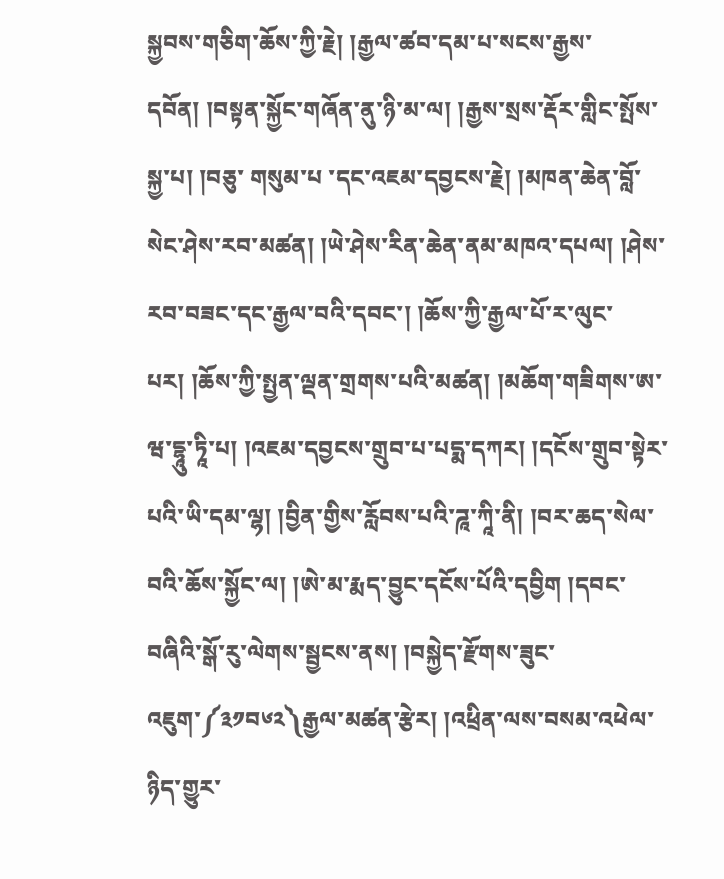སྐྱབས་གཅིག་ཆོས་ཀྱི་རྗེ། །རྒྱལ་ཚབ་དམ་པ་སངས་རྒྱས་དབོན། །བསྟན་སྐྱོང་གཞོན་ནུ་ཉི་མ་ལ། །རྒྱས་སྲས་རྡོར་གླིང་སྤོས་སྐྱ་པ། །བཅུ་ གསུམ་པ ་དང་འཇམ་དབྱངས་རྗེ། །མཁན་ཆེན་བློ་སེང་ཤེས་རབ་མཚན། །ཡེ་ཤེས་རིན་ཆེན་ནམ་མཁའ་དཔལ། །ཤེས་རབ་བཟང་དང་རྒྱལ་བའི་དབང་། །ཆོས་ཀྱི་རྒྱལ་པོ་ར་ལུང་པར། །ཆོས་ཀྱི་སྤྱན་ལྡན་གྲགས་པའི་མཚན། །མཆོག་གཟིགས་ཨ་ཝ་དྷཱུ་ཏཱི་པ། །འཇམ་དབྱངས་གྲུབ་པ་པདྨ་དཀར། །དངོས་གྲུབ་སྟེར་པའི་ཡི་དམ་ལྷ། །བྱིན་གྱིས་རློབས་པའི་ཌཱ་ཀཱི་ནི། །བར་ཆད་སེལ་བའི་ཆོས་སྐྱོང་ལ། །ཨེ་མ་རྨད་བྱུང་དངོས་པོའི་དབྱིག །དབང་བཞིའི་སྒོ་རུ་ལེགས་སྦྱངས་ནས། །བསྐྱེད་རྫོགས་ཟུང་འཇུག་༼༣༡བ༦༢༽རྒྱལ་མཚན་རྩེར། །འཕྲིན་ལས་བསམ་འཕེལ་ཉིད་གྱུར་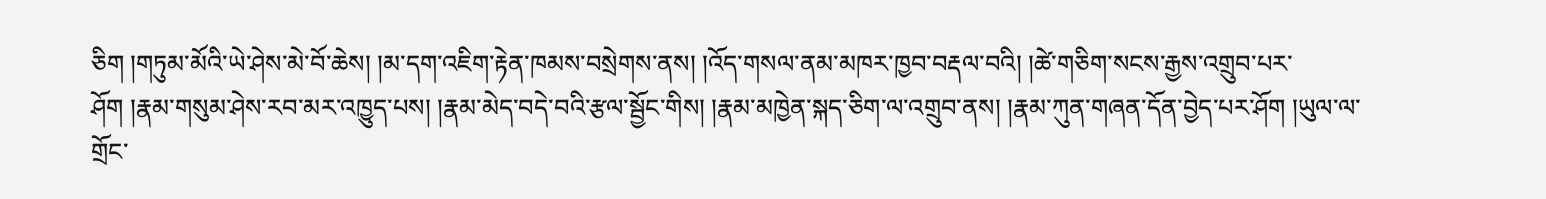ཅིག །གཏུམ་མོའི་ཡེ་ཤེས་མེ་བོ་ཆེས། །མ་དག་འཇིག་རྟེན་ཁམས་བསྲེགས་ནས། །འོད་གསལ་ནམ་མཁར་ཁྱབ་བརྡལ་བའི། །ཚེ་གཅིག་སངས་རྒྱས་འགྲུབ་པར་ཤོག །རྣམ་གསུམ་ཤེས་རབ་མར་འཁྱུད་པས། །རྣམ་མེད་བདེ་བའི་རྩལ་སྦྱོང་གིས། །རྣམ་མཁྱེན་སྐད་ཅིག་ལ་འགྲུབ་ནས། །རྣམ་ཀུན་གཞན་དོན་བྱེད་པར་ཤོག །ཡུལ་ལ་གྲོང་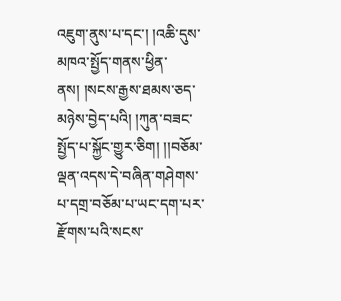འཇུག་ནུས་པ་དང་། །འཆི་དུས་མཁའ་སྤྱོད་གནས་ཕྱིན་ནས། །སངས་རྒྱས་ཐམས་ཅད་མཉེས་བྱེད་པའི། །ཀུན་བཟང་སྤྱོད་པ་སྐྱོང་གྱུར་ཅིག། །།བཅོམ་ལྡན་འདས་དེ་བཞིན་གཤེགས་པ་དགྲ་བཅོམ་པ་ཡང་དག་པར་རྫོགས་པའི་སངས་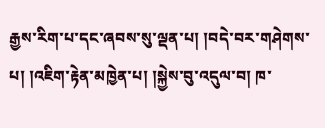རྒྱས་རིག་པ་དང་ཞབས་སུ་ལྡན་པ། །བདེ་བར་གཤེགས་པ། །འཇིག་རྟེན་མཁྱེན་པ། །སྐྱེས་བུ་འདུལ་བ། ཁ་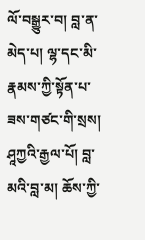ལོ་བསྒྱུར་བ། བླ་ན་མེད་པ། ལྷ་དང་མི་རྣམས་ཀྱི་སྟོན་པ་ཟས་གཙང་གི་སྲས། ཤཱཀྱའི་རྒྱལ་པོ། བླ་མའི་བླ་མ། ཆོས་ཀྱི་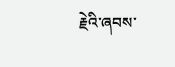རྗེའི་ཞབས་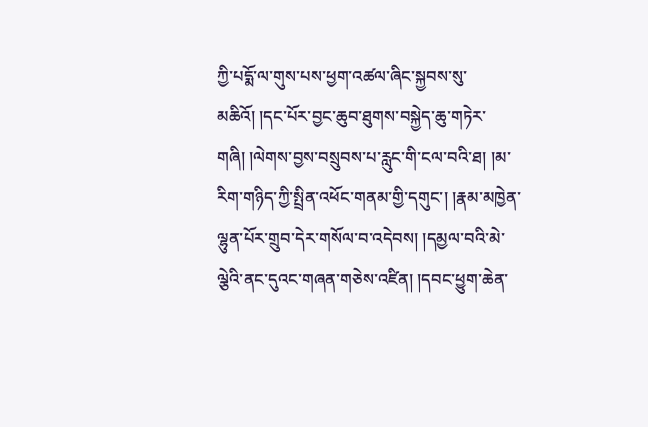ཀྱི་པདྨོ་ལ་གུས་པས་ཕྱག་འཚལ་ཞིང་སྐྱབས་སུ་མཆིའོ། །དང་པོར་བྱང་ཆུབ་ཐུགས་བསྐྱེད་ཆུ་གཏེར་གཞི། །ལེགས་བྱས་བསྲུབས་པ་རླུང་གི་ངལ་བའི་ཐ། །མ་རིག་གཉིད་ཀྱི་སྤྲིན་འཕོང་གནམ་གྱི་དགུང་། །རྣམ་མཁྱེན་ལྷུན་པོར་གྲུབ་དེར་གསོལ་བ་འདེབས། །དམྱལ་བའི་མེ་ལྕེའི་ནང་དུའང་གཞན་གཅེས་འཛིན། །དབང་ཕྱུག་ཆེན་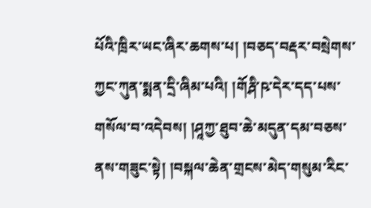པོའི་ཁྲིར་ཡང་ཞིར་ཆགས་པ། །བཅད་བརྡར་བསྲེགས་ཀྱང་ཀུན་སྨན་དྲི་ཞིམ་པའི། །གོརྴི་ཥ་དེར་དད་པས་གསོལ་བ་འདེབས། །ཤཱཀྱ་ཐུབ་ཆེ་མདུན་དམ་བཅས་ནས་གཟུང་སྟེ། །བསྐལ་ཆེན་གྲངས་མེད་གསུམ་རིང་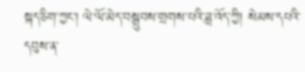སྐད་ཅིག་ཀྱང་། ལེ་ལོ་མེད་བསྒྲུབས་གྲགས་པའི་ཟླ་འོད་ཀྱི། སེམས་དཔའི་དབུས་ན་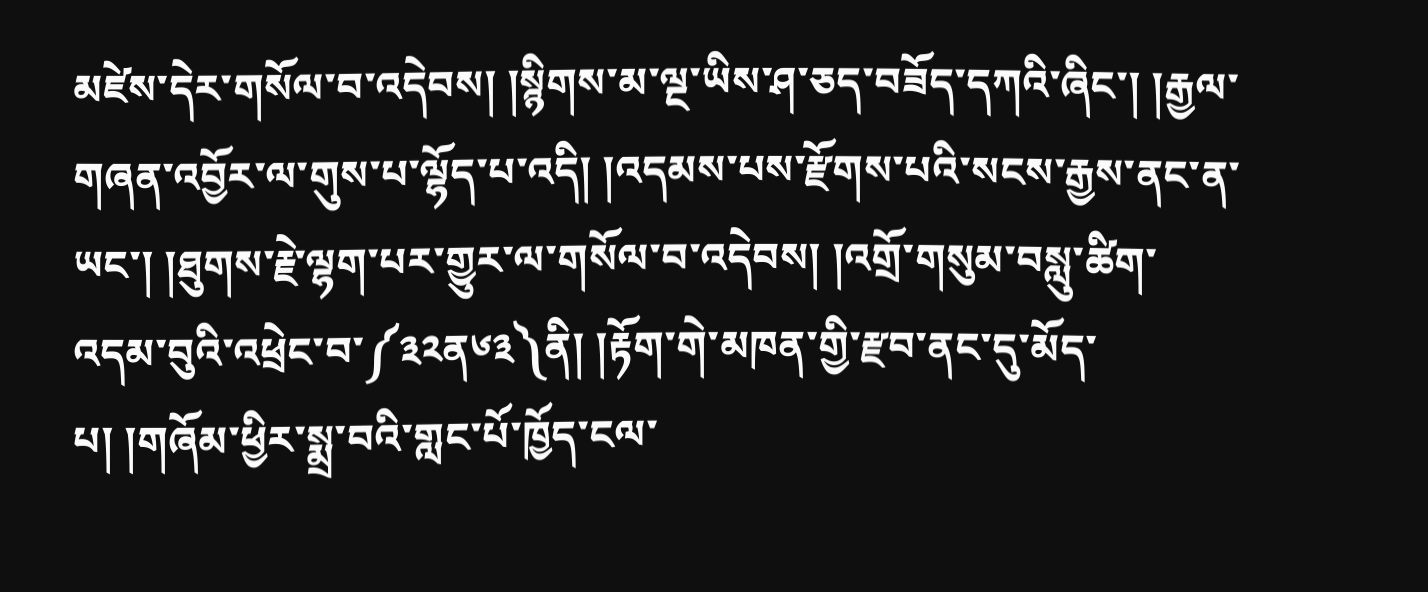མཛེས་དེར་གསོལ་བ་འདེབས། །སྙིགས་མ་ལྔ་ཡིས་ཤ་ཅད་བཟོད་དཀའི་ཞིང་། །རྒྱལ་གཞན་འབྱོར་ལ་གུས་པ་ལྷོད་པ་འདི། །འདམས་པས་རྫོགས་པའི་སངས་རྒྱས་ནང་ན་ཡང་། །ཐུགས་རྗེ་ལྷག་པར་གྱུར་ལ་གསོལ་བ་འདེབས། །འགྲོ་གསུམ་བསླུ་ཚིག་འདམ་བུའི་འཕྲེང་བ་༼༣༢ན༦༣༽ནི། །རྟོག་གེ་མཁན་གྱི་རྫབ་ནང་དུ་མོད་པ། །གཞོམ་ཕྱིར་སྨྲ་བའི་གླང་པོ་ཁྱོད་ངལ་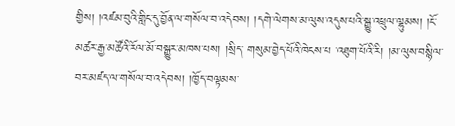གྱིས། །འཛམ་བུའི་གླིང་དུ་བྱོན་ལ་གསོལ་བ་འདེབས། །དགེ་ལེགས་མ་ལུས་འདུས་པའི་སྒྱུ་འཕྲུལ་ལྷུམས། །ངོ་མཚར་རྒྱ་མཚོའི་རོལ་མོ་བསྒྱུར་མཁས་པས། །སྲིད་ གསུམ་བྱེད་པོའི་ཁེངས་པ ་འཐུག་པོའི་རི། །མ་ལུས་བསྙིལ་བར་མཛད་ལ་གསོལ་བ་འདེབས། །ཁྱོད་བལྟམས་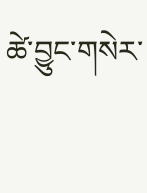ཚེ་བྱུང་གསེར་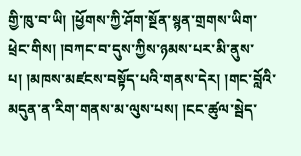གྱི་ཁུ་བ་ཡི། །ཕྱོགས་ཀྱི་ཤོག་སྔོན་སྙན་གྲགས་ཡིག་ཕྲེང་གིས། །བཀང་བ་དུས་ཀྱིས་ཉམས་པར་མི་ནུས་པ། །མཁས་མཛངས་བསྟོད་པའི་གནས་དེར། །གང་བློའི་མདུན་ན་རིག་གནས་མ་ལུས་པས། །ངང་ཚུལ་སྦེད་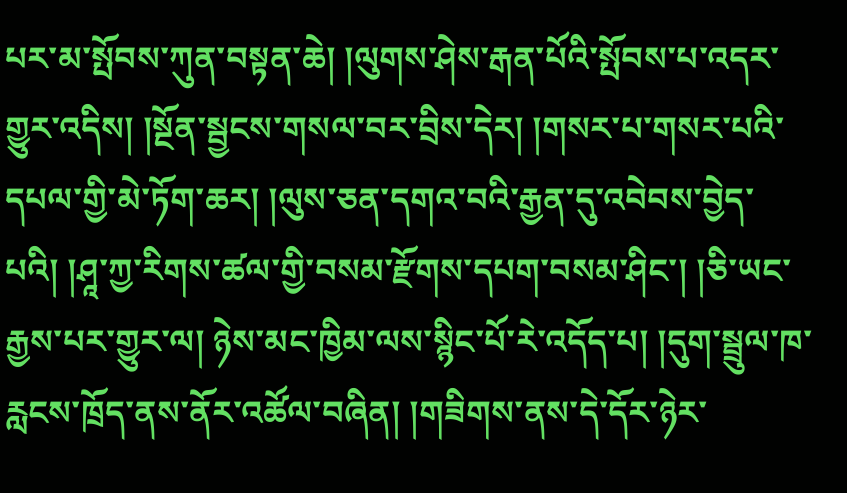པར་མ་སྤོབས་ཀུན་བསྟན་ཆེ། །ལུགས་ཤེས་རྒན་པོའི་སྤོབས་པ་འདར་གྱུར་འདིས། །སྔོན་སྦྱངས་གསལ་བར་བྲིས་དེར། །གསར་པ་གསར་པའི་དཔལ་གྱི་མེ་ཏོག་ཆར། །ལུས་ཅན་དགའ་བའི་རྒྱན་དུ་འབེབས་བྱེད་པའི། །ཤཱ་ཀྱ་རིགས་ཚལ་གྱི་བསམ་རྫོགས་དཔག་བསམ་ཤིང་། །ཅི་ཡང་རྒྱས་པར་གྱུར་ལ། ཉེས་མང་ཁྱིམ་ལས་སྙིང་པོ་རེ་འདོད་པ། །དུག་སྦྲུལ་ཁ་རླངས་ཁྲོད་ནས་ནོར་འཚོལ་བཞིན། །གཟིགས་ནས་དེ་དོར་ཉེར་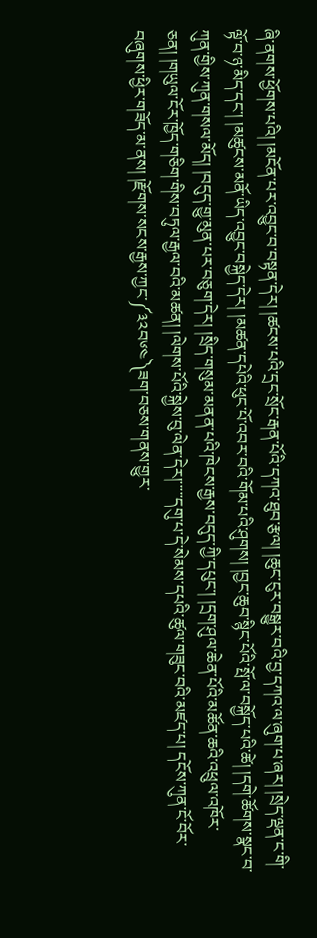ཞི་ནགས་ཕྱོགས་པའི། །མངོན་པར་འབྱུང་བ་བསྟན་དེར། །ཚངས་པའི་དྲང་སྲོང་རྒན་པོའི་དཀའ་ཐུབ་རྩལ། །ཆུང་ངུར་བསྒྱུར་བའི་བྱ་དཀའ་ལ་ཞུག་པ་ཞར། །སྲེད་ལྡན་ང་གི་ལྟོ་བ་ཉ་མིད་དང་། །མཚུངས་མནོ་ཡིད་འབྱུང་བསྐྱེད་དེར། །མཚན་དཔེའི་ཕུང་པོ་འབར་བའི་གོམ་པའི་ཤུགས། །བྱང་ཆུབ་སྙིང་པོའི་སྤོ་ལ་བསྐྱོད་པའི་ཚེ། །དགེ་ཚོགས་སྣང་བ་ཀུན་གྱིས་ཀུན་གསལ་མོད། །བདུད་གྱུ་མུན་པར་བཅུག་དེར། །སྲིད་གསུམ་མནན་པའི་ཁེངས་རྒྱས་བདུད་ཀྱི་དཔུང་། །དྲག་ཤུལ་ཆེན་པོའི་མཚོན་ཆའི་འཕྲུལ་འཁོར་ཅན། །གཡུལ་ངོར་ཁྱོད་གཅིག་གིས་བཏུལ་རྒྱལ་བའི་མཚན། །ལེགས་པོའི་སྐྱེས་བུ་ལེན་དེར།་་་་་དགུ་པ་དེ་སེམས་དཔའི་ཚུལ་གཟུང་བའི་མཛད་པ། དངོས་ཀུན་ངོ་བོར་བཞུགས་ཕྱིར་གཟོད་མ་ནས། །རྫོགས་སངས་རྒྱས་ཀྱང་༼༣༢བ༦༤༽ཟག་བཅས་གནས་གྱུར་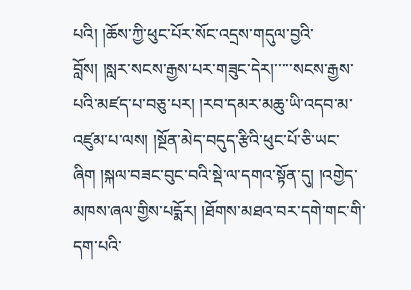པའི། །ཆོས་ཀྱི་ཕུང་པོར་སོང་འདྲས་གདུལ་བྱའི་བློས། །སླར་སངས་རྒྱས་པར་གཟུང་དེར།་་་་་སངས་རྒྱས་པའི་མཛད་པ་བཅུ་པར། །རབ་དམར་མཆུ་ཡི་འདབ་མ་འཛུམ་པ་ལས། །སྔོན་མེད་བདུད་རྩིའི་ཕུང་པོ་ཅི་ཡང་ཞིག །སྐལ་བཟང་བུང་བའི་སྡེ་ལ་དགའ་སྟོན་དུ། །འགྱེད་མཁས་ཞལ་གྱིས་པདྨོར། །ཐོགས་མཐའ་བར་དགེ་གང་གི་དག་པའི་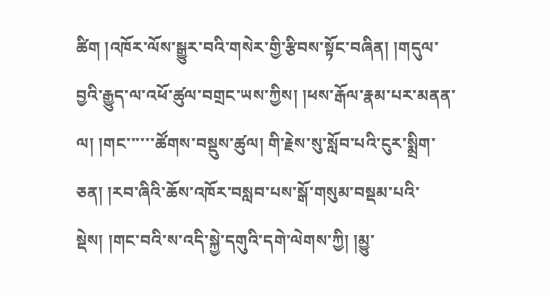ཚིག །འཁོར་ལོས་སྒྱུར་བའི་གསེར་གྱི་རྩིབས་སྟོང་བཞིན། །གདུལ་བྱའི་རྒྱུད་ལ་འཕོ་ཚུལ་བགྲང་ཡས་ཀྱིས། །ཕས་རྒོལ་རྣམ་པར་མནན་ལ། །གང་་་་་་ཚོགས་བསྡུས་ཚུལ། གི་རྗེས་སུ་སློབ་པའི་ངུར་སྨྲིག་ཅན། །རབ་ཞིའི་ཆོས་འཁོར་བསླབ་པས་སྒོ་གསུམ་བསྡམ་པའི་སྡེས། །གང་བའི་ས་འདི་སྐྱེ་དགུའི་དགེ་ལེགས་ཀྱི། །མྱུ་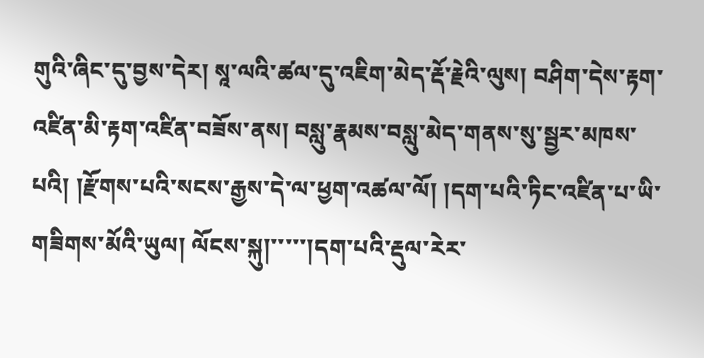གུའི་ཞིང་དུ་བྱས་དེར། སཱ་ལའི་ཚལ་དུ་འཇིག་མེད་རྡོ་རྗེའི་ལུས། བཤིག་དེས་རྟག་འཛིན་མི་རྟག་འཛིན་བཟོས་ནས། བསླུ་རྣམས་བསླུ་མེད་གནས་སུ་སྦྱར་མཁས་པའི། །རྫོགས་པའི་སངས་རྒྱས་དེ་ལ་ཕྱག་འཚལ་ལོ། །དག་པའི་ཏིང་འཛིན་པ་ཡི་གཟིགས་མོའི་ཡུལ། ལོངས་སྐུ།་་་་་།དག་པའི་རྡུལ་རེར་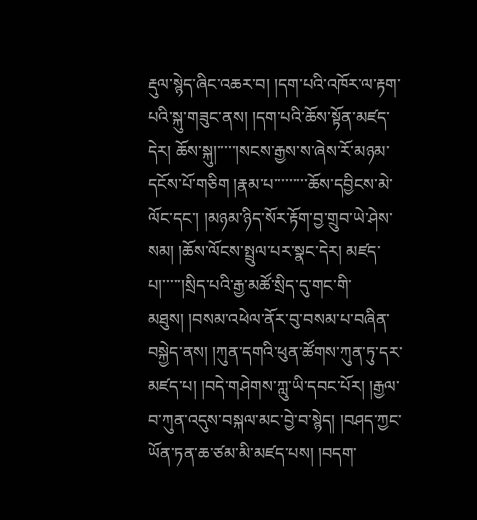རྡུལ་སྙེད་ཞིང་འཆར་བ། །དག་པའི་འཁོར་ལ་རྟག་པའི་སྐུ་གཟུང་ནས། །དག་པའི་ཆོས་སྟོན་མཛད་དེར། ཆོས་སྐུ།་་་་་།སངས་རྒྱས་ས་ཞེས་རོ་མཉམ་དངོས་པོ་གཅིག །རྣམ་པ་་་་་་་་་ཆོས་དབྱིངས་མེ་ལོང་དང་། །མཉམ་ཉིད་སོར་རྟོག་བྱ་གྲུབ་ཡེ་ཤེས་སམ། །ཆོས་ལོངས་སྤྲུལ་པར་སྣང་དེར། མཛད་པ།་་་་་།སྲིད་པའི་རྒྱ་མཚོ་སྲིད་དུ་གང་གི་མཐུས། །བསམ་འཕེལ་ནོར་བུ་བསམ་པ་བཞིན་བསྐྱེད་ནས། །ཀུན་དགའི་ཕུན་ཚོགས་ཀུན་ཏུ་དར་མཛད་པ། །བདེ་གཤེགས་ཀླུ་ཡི་དབང་པོར། །རྒྱལ་བ་ཀུན་འདུས་བསྐལ་མང་བྱེ་བ་སྙེད། །བཤད་ཀྱང་ཡོན་ཏན་ཆ་ཙམ་མི་མཛད་པས། །བདག་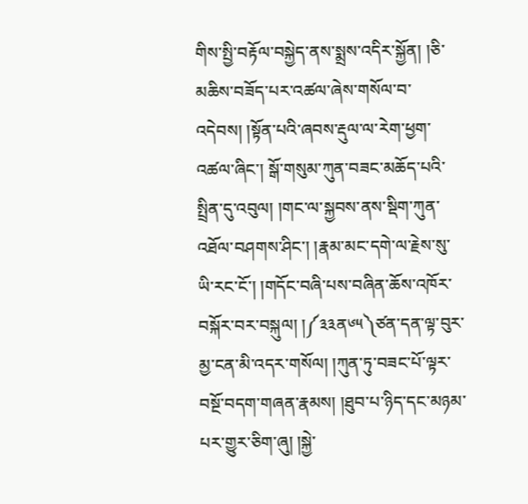གིས་སྤྱི་བརྟོལ་བསྐྱེད་ནས་སྨྲས་འདིར་སྐྱོན། །ཅི་མཆིས་བཟོད་པར་འཚལ་ཞེས་གསོལ་བ་འདེབས། །སྟོན་པའི་ཞབས་རྡུལ་ལ་རེག་ཕྱག་འཚལ་ཞིང་། སྒོ་གསུམ་ཀུན་བཟང་མཆོད་པའི་སྤྲིན་དུ་འབུལ། །གང་ལ་སྐྱབས་ནས་སྡིག་ཀུན་འཐོལ་བཤགས་ཤིང་། །རྣམ་མང་དགེ་ལ་རྗེས་སུ་ཡི་རང་ངོ་། །གདོང་བཞི་པས་བཞིན་ཆོས་འཁོར་བསྐོར་བར་བསྐུལ། །༼༣༣ན༦༥༽ཙན་དན་ལྟ་བུར་མྱ་ངན་མི་འདར་གསོལ། །ཀུན་ཏུ་བཟང་པོ་ལྟར་བསྔོ་བདག་གཞན་རྣམས། །ཐུབ་པ་ཉིད་དང་མཉམ་པར་གྱུར་ཅིག་ཞུ། །སྐྱེ་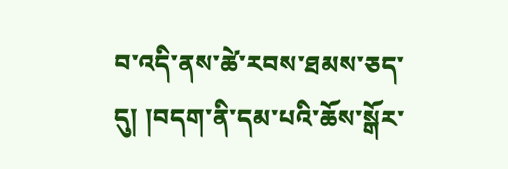བ་འདི་ནས་ཚེ་རབས་ཐམས་ཅད་དུ། །བདག་ནི་དམ་པའི་ཆོས་སྒོར་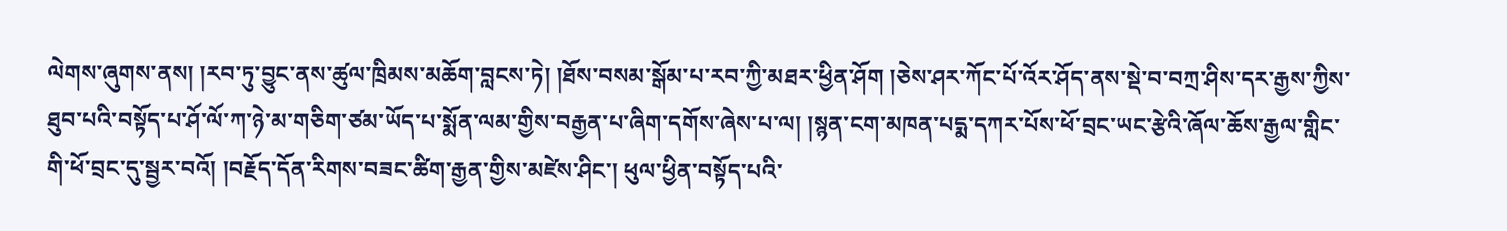ལེགས་ཞུགས་ནས། །རབ་ཏུ་བྱུང་ནས་ཚུལ་ཁྲིམས་མཆོག་བླངས་ཏེ། །ཐོས་བསམ་སྒོམ་པ་རབ་ཀྱི་མཐར་ཕྱིན་ཤོག །ཅེས་ཤར་ཀོང་པོ་འོར་ཤོད་ནས་སྡེ་བ་བཀྲ་ཤིས་དར་རྒྱས་ཀྱིས་ཐུབ་པའི་བསྟོད་པ་ཤོ་ལོ་ཀ་ཉེ་མ་གཅིག་ཙམ་ཡོད་པ་སྨོན་ལམ་གྱིས་བརྒྱན་པ་ཞིག་དགོས་ཞེས་པ་ལ། །སྙན་ངག་མཁན་པདྨ་དཀར་པོས་ཕོ་བྲང་ཡང་རྩེའི་ཞོལ་ཆོས་རྒྱལ་གླིང་གི་ཕོ་བྲང་དུ་སྦྱར་བའོ། །བརྗོད་དོན་རིགས་བཟང་ཚིག་རྒྱན་གྱིས་མཛེས་ཤིང་། ཕུལ་ཕྱིན་བསྟོད་པའི་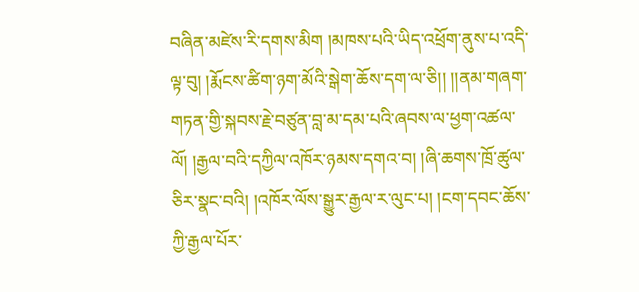བཞིན་མཛེས་རི་དགས་མིག །མཁས་པའི་ཡིད་འཕྲོག་ནུས་པ་འདི་ལྟ་བུ། །རྨོངས་ཚིག་ཉག་མོའི་སྒེག་ཆོས་དག་ལ་ཅི།། །།ནམ་གཞག་གཏན་གྱི་སྐབས་རྗེ་བཙུན་བླ་མ་དམ་པའི་ཞབས་ལ་ཕྱག་འཚལ་ལོ། །རྒྱལ་བའི་དཀྱིལ་འཁོར་ཉམས་དགའ་བ། །ཞི་ཆགས་ཁྲོ་ཚུལ་ཅིར་སྣང་བའི། །འཁོར་ལོས་སྒྱུར་རྒྱལ་ར་ལུང་པ། །ངག་དབང་ཆོས་ཀྱི་རྒྱལ་པོར་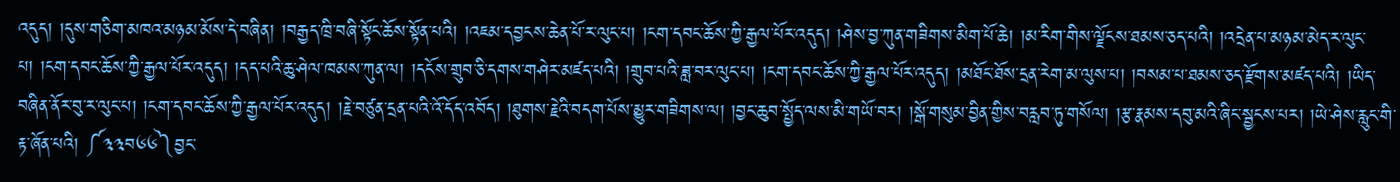འདུད། །དུས་གཅིག་མཁའ་མཉམ་མོས་དེ་བཞིན། །བརྒྱད་ཁྲི་བཞི་སྟོང་ཆོས་སྟོན་པའི། །འཇམ་དབྱངས་ཆེན་པོ་ར་ལུང་པ། །ངག་དབང་ཆོས་ཀྱི་རྒྱལ་པོར་འདུད། །ཤེས་བྱ་ཀུན་གཟིགས་མིག་པོ་ཆེ། །མ་རིག་གིས་ལྗོངས་ཐམས་ཅད་པའི། །འདྲེན་པ་མཉམ་མེད་ར་ལུང་པ། །ངག་དབང་ཆོས་ཀྱི་རྒྱལ་པོར་འདུད། །དད་པའི་ཆུ་ཤེལ་ཁམས་ཀུན་ལ། །དངོས་གྲུབ་ཅི་དགས་གཤེར་མཛད་པའི། །གྲུབ་པའི་ཟླ་བར་ལུང་པ། །ངག་དབང་ཆོས་ཀྱི་རྒྱལ་པོར་འདུད། །མཐོང་ཐོས་དྲན་རེག་མ་ལུས་པ། །བསམ་པ་ཐམས་ཅད་རྫོགས་མཛད་པའི། །ཡིད་བཞིན་ནོར་བུ་ར་ལུང་པ། །ངག་དབང་ཆོས་ཀྱི་རྒྱལ་པོར་འདུད། །རྗེ་བཙུན་དྲན་པའི་འོ་དོད་འབོད། །ཐུགས་རྗེའི་བདག་པོས་མྱུར་གཟིགས་ལ། །བྱང་ཆུབ་སྤྱོད་ལས་མི་གཡོ་བར། །སྒོ་གསུམ་བྱིན་གྱིས་བརླབ་ཏུ་གསོལ། །རྩ་རྣམས་དབུ་མའི་ཞིང་སྦྱངས་པར། །ཡེ་ཤེས་རླུང་གི་རྟ་ཞོན་པའི། ༼༣༣བ༦༦༽བྱང་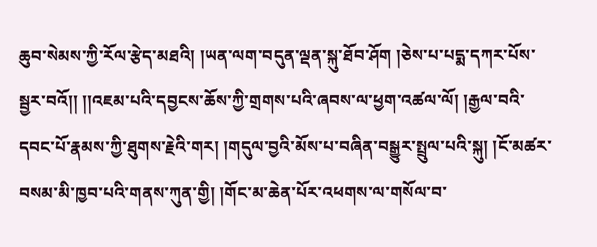ཆུབ་སེམས་ཀྱི་རོལ་རྩེད་མཐའི། །ཡན་ལག་བདུན་ལྡན་སྐུ་ཐོབ་ཤོག །ཅེས་པ་པདྨ་དཀར་པོས་སྦྱར་བའོ།། །།འཇམ་པའི་དབྱངས་ཆོས་ཀྱི་གྲགས་པའི་ཞབས་ལ་ཕྱག་འཚལ་ལོ། །རྒྱལ་བའི་དབང་པོ་རྣམས་ཀྱི་ཐུགས་རྗེའི་གར། །གདུལ་བྱའི་མོས་པ་བཞིན་བསྒྱུར་སྤྲུལ་པའི་སྐུ། །ངོ་མཚར་བསམ་མི་ཁྱབ་པའི་གནས་ཀུན་གྱི། །གོང་མ་ཆེན་པོར་འཕགས་ལ་གསོལ་བ་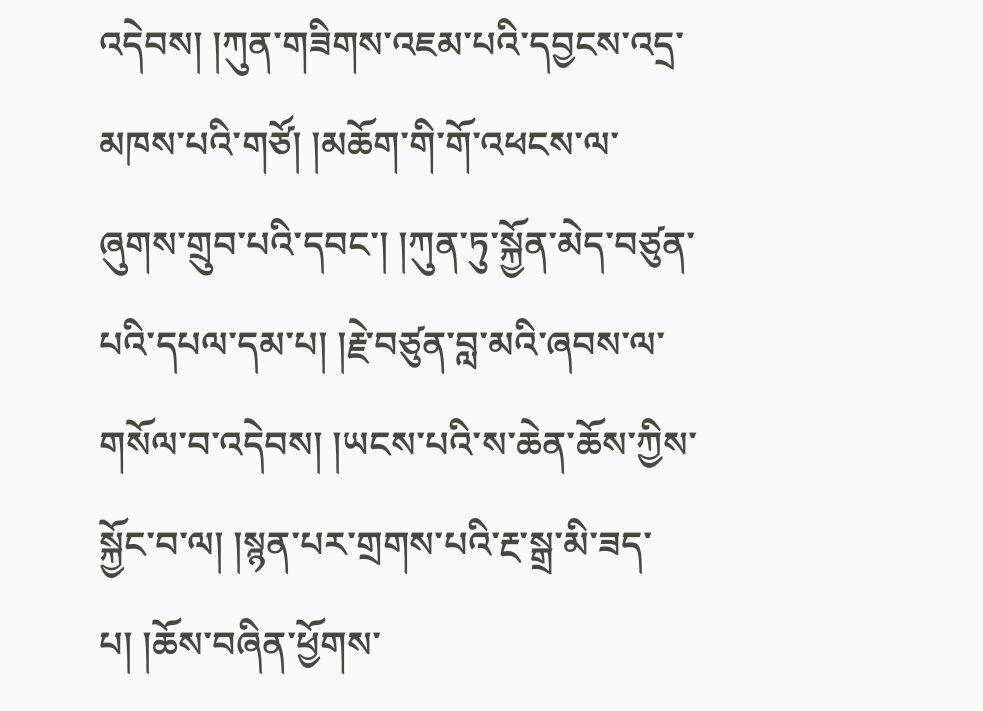འདེབས། །ཀུན་གཟིགས་འཇམ་པའི་དབྱངས་འདྲ་མཁས་པའི་གཙོ། །མཆོག་གི་གོ་འཕངས་ལ་ཞུགས་གྲུབ་པའི་དབང་། །ཀུན་ཏུ་སྐྱོན་མེད་བཙུན་པའི་དཔལ་དམ་པ། །རྗེ་བཙུན་བླ་མའི་ཞབས་ལ་གསོལ་བ་འདེབས། །ཡངས་པའི་ས་ཆེན་ཆོས་ཀྱིས་སྐྱོང་བ་ལ། །སྙན་པར་གྲགས་པའི་རྔ་སྒྲ་མི་ཟད་པ། །ཆོས་བཞིན་ཕྱོགས་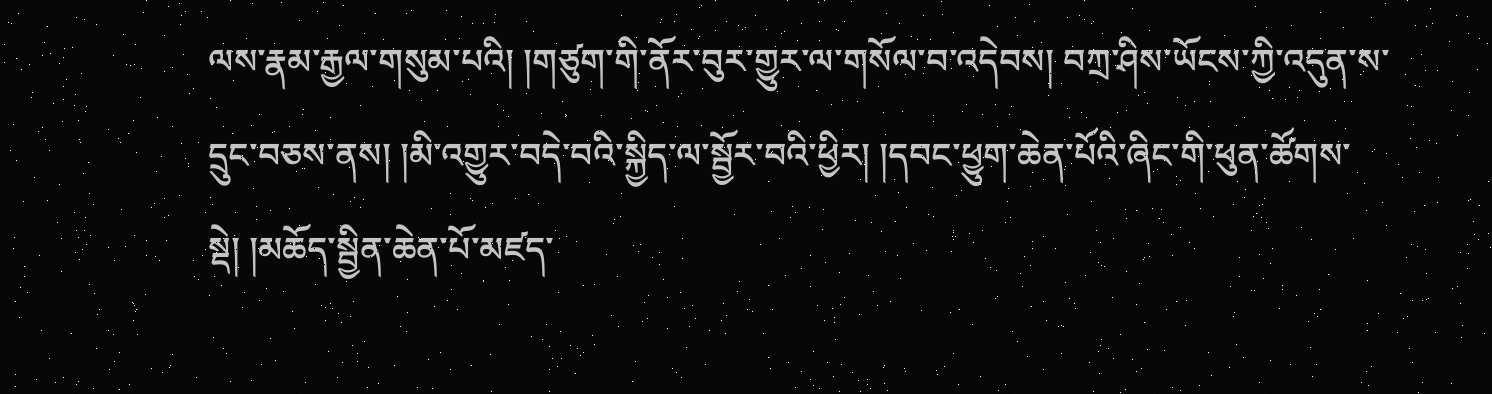ལས་རྣམ་རྒྱལ་གསུམ་པའི། །གཙུག་གི་ནོར་བུར་གྱུར་ལ་གསོལ་བ་འདེབས། བཀྲ་ཤིས་ཡོངས་ཀྱི་འདུན་ས་དྲུང་བཅས་ནས། །མི་འགྱུར་བདེ་བའི་སྐྱིད་ལ་སྦྱོར་བའི་ཕྱིར། །དབང་ཕྱུག་ཆེན་པོའི་ཞིང་གི་ཕུན་ཚོགས་སྡེ། །མཆོད་སྦྱིན་ཆེན་པོ་མཛད་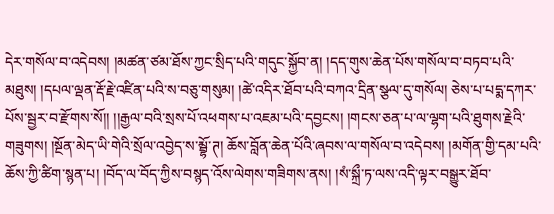དེར་གསོལ་བ་འདེབས། །མཚན་ཙམ་ཐོས་ཀྱང་སྲིད་པའི་གདུང་སྐྱོབ་ན། །དད་གུས་ཆེན་པོས་གསོལ་བ་བཏབ་པའི་མཐུས། །དཔལ་ལྡན་རྡོ་རྗེ་འཛིན་པའི་ས་བཅུ་གསུམ། །ཚེ་འདིར་ཐོབ་པའི་བཀའ་དྲིན་སྩལ་དུ་གསོལ། ཅེས་པ་པདྨ་དཀར་པོས་སྦྱར་བ་རྫོགས་སོ།། །།རྒྱལ་བའི་སྲས་པོ་འཕགས་པ་འཇམ་པའི་དབྱངས། །གངས་ཅན་པ་ལ་ལྷག་པའི་ཐུགས་རྗེའི་གཟུགས། །སྔོན་མེད་ཡི་གེའི་སྲོལ་འབྱེད་ས་མྦྷོ་ཊ། ཆོས་བློན་ཆེན་པོའི་ཞབས་ལ་གསོལ་བ་འདེབས། །མགོན་གྱི་དམ་པའི་ཆོས་ཀྱི་ཚིག་སྙན་པ། །བོད་ལ་བོད་ཀྱིས་བསྙད་འོས་ལེགས་གཟིགས་ནས། །སཾ་སྐྲྀ་ཏ་ལས་འདི་ལྟར་བསྒྱུར་ཐོབ་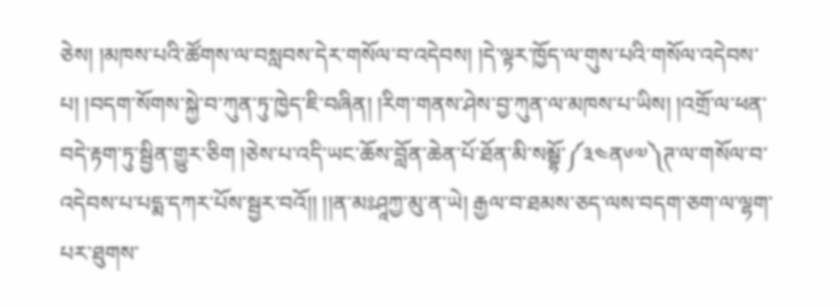ཅེས། །མཁས་པའི་ཚོགས་ལ་བསླབས་དེར་གསོལ་བ་འདེབས། །དེ་ལྟར་ཁྱོད་ལ་གུས་པའི་གསོལ་འདེབས་པ། །བདག་སོགས་སྐྱེ་བ་ཀུན་ཏུ་ཁྱེད་ཇི་བཞིན། །རིག་གནས་ཤེས་བྱ་ཀུན་ལ་མཁས་པ་ཡིས། །འགྲོ་ལ་ཕན་བདེ་རྟག་ཏུ་སྦྱིན་གྱུར་ཅིག །ཅེས་པ་འདི་ཡང་ཆོས་བློན་ཆེན་པོ་ཐོན་མི་སམྦྷོ་༼༣༤ན༦༧༽ཊ་ལ་གསོལ་བ་འདེབས་པ་པདྨ་དཀར་པོས་སྦྱར་བའོ།། །།ན་མཿཤཱཀྱ་མུ་ན་ཡེ། རྒྱལ་བ་ཐམས་ཅད་ལས་བདག་ཅག་ལ་ལྷག་པར་ཐུགས་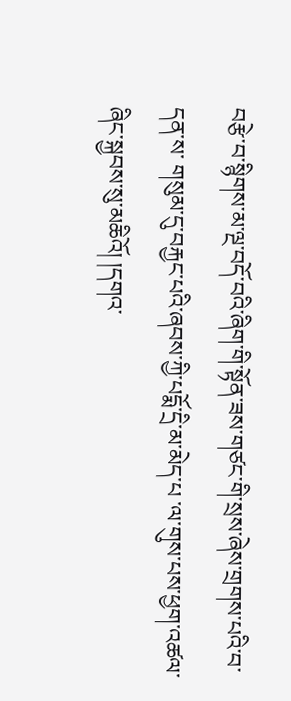བརྩེ་བ་སྙིགས་མ་ལྔ་བདོ་བའི་ཞིག་གི་སྟོན་ཟས་གཙང་གི་སྲས་ཞེས་གྲགས་པའི་བ་དན་ས་ གསུམ་དུ་བརྐྱང་པའི་ཞབས་ཀྱི་པདྨོ་དྲི་མ་མེད་པ ་ལ་གུས་པས་ཕྱག་འཚལ་ཞིང་སྐྱབས་སུ་མཆིའོ། །དགའ་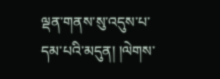ལྡན་གནས་སུ་འདུས་པ་དམ་པའི་མདུན། །ལེགས་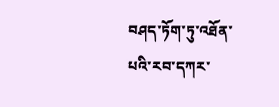བཤད་ཏོག་ཏུ་འཐོན་པའི་རབ་དཀར་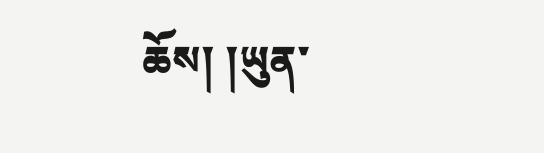ཆོས། །ཡུན་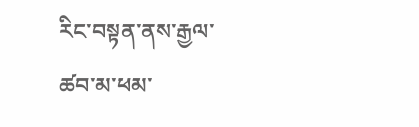རིང་བསྟན་ནས་རྒྱལ་ཚབ་མ་ཕམ་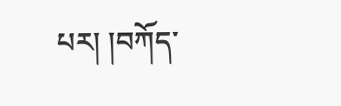པར། །བཀོད་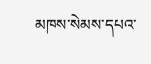མཁས་སེམས་དཔའ་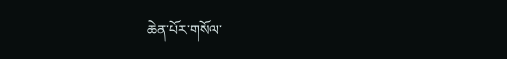ཆེན་པོར་གསོལ་